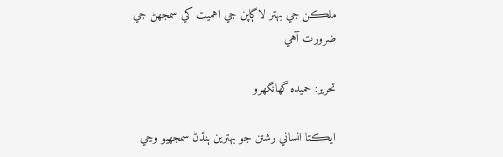ملڪن جي بهتر لاڳاپن جي اهميت کي سمجهڻ جي ضرورت آهي

تحرير: حميده گهانگهرو

ايڪتا انساني رشتن جو بهترين ٻنڌڻ سمجهيو وڃي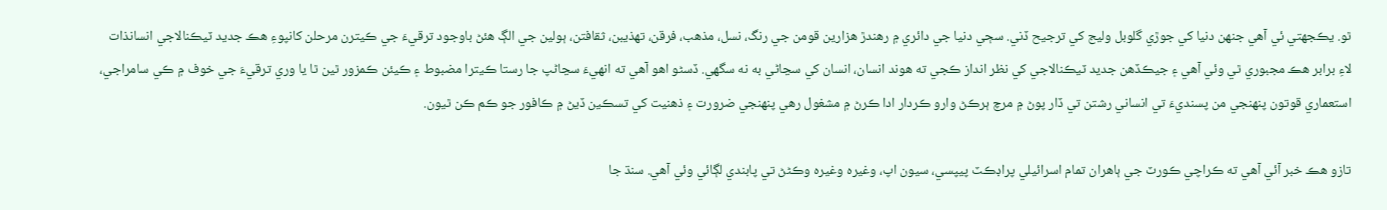ٿو. يڪجهتي ئي آهي جنهن دنيا کي جوڙي گلوبل وليج کي ترجيح ڏني. سڄي دنيا جي دائري ۾ رهندڙ هزارين قومن جي رنگ، نسل، مذهب، فرقن، تهذيبن، ثقافتن، ٻولين جي الڳ هئڻ باوجود ترقيءَ جي ڪيترن مرحلن کانپوءِ هڪ جديد ٽيڪنالاجي انسانذات لاءِ برابر هڪ مجبوري ٿي وئي آهي ۽ جيڪڏهن جديد ٽيڪنالاجي کي نظر انداز ڪجي ته هوند انسان، انسان کي سڃاڻي به نه سگهي. ڏسڻو اهو آهي ته انهيءَ سڃاڻپ جا رستا ڪيترا مضبوط ۽ ڪيئن ڪمزور ٿين ٿا يا وري ترقيءَ جي خوف ۾ ڪي سامراجي، استعماري قوتون پنهنجي من پسنديءَ تي انساني رشتن تي ڏار پوڻ ۾ مرچ ٻرڪڻ وارو ڪردار ادا ڪرڻ ۾ مشغول رهي پنهنجي ضرورت ۽ ذهنيت کي تسڪين ڏيڻ ۾ ڪافور جو ڪم ڪن ٿيون.

تازو هڪ خبر آئي آهي ته ڪراچي ڪورٽ جي ٻاهران تمام اسرائيلي پراڊڪٽ پيپسي، سيون اپ، وغيره وغيره وڪڻڻ تي پابندي لڳائي وئي آهي. سنڌ جا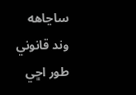ساڃاهه وند قانوني طور اڇي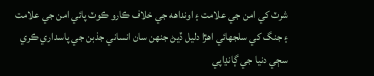شرٽ کي امن جي علامت ۽ اونداهه جي خلاف ڪارو ڪوٽ پائي امن جي علامت ۽ جنگ کي سلجهائي اهڙا دليل ڏيڻ جنهن سان انساني جذبن جي پاسداري ڪري سڄي دنيا جي ڳانڍاپي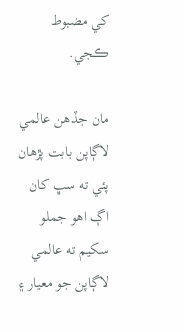کي مضبوط ڪجي.

مان جڏهن عالمي لاڳاپن بابت پڙهان پئي ته سڀ کان اڳ اهو جملو سکيم ته عالمي لاڳاپن جو معيار ۽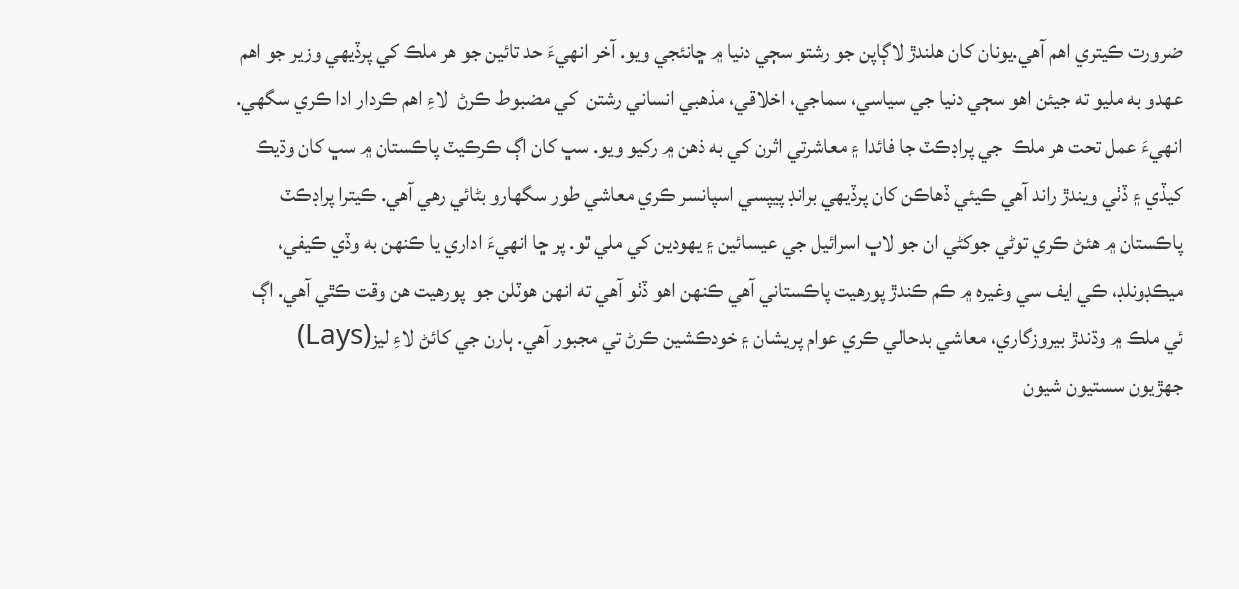ضرورت ڪيتري اهم آهي.يونان کان هلندڙ لاڳاپن جو رشتو سڄي دنيا ۾ ڇانئجي ويو. آخر انهيءَ حد تائين جو هر ملڪ کي پرڏيهي وزير جو اهم عهدو به مليو ته جيئن اهو سڄي دنيا جي سياسي، سماجي، اخلاقي، مذهبي انساني رشتن  کي مضبوط ڪرڻ  لاءِ اهم ڪردار ادا ڪري سگهي. انهيءَ عمل تحت هر ملڪ  جي پراڊڪٽ جا فائدا ۽ معاشرتي اثرن کي به ذهن ۾ رکيو ويو. سڀ کان اڳ ڪرڪيٽ پاڪستان ۾ سڀ کان وڌيڪ کيڏي ۽ ڏٺي ويندڙ راند آهي ڪيئي ڏهاڪن کان پرڏيهي برانڊ پيپسي اسپانسر ڪري معاشي طور سگهارو بڻائي رهي آهي. ڪيترا پراڊڪٽ پاڪستان ۾ هئڻ ڪري توڻي جوکڻي ان جو لاڀ اسرائيل جي عيسائين ۽ يهودين کي ملي ٿو. پر ڇا انهيءَ اداري يا ڪنهن به وڏي ڪيفي، ميڪڊونلڊ، ڪي ايف سي وغيره ۾ ڪم ڪندڙ پورهيت پاڪستاني آهي ڪنهن اهو ڏٺو آهي ته انهن هوٽلن جو  پورهيت هن وقت ڪٿي آهي. اڳ ئي ملڪ ۾ وڌندڙ بيروزگاري، معاشي بدحالي ڪري عوام پريشان ۽ خودڪشين ڪرڻ تي مجبور آهي. ٻارن جي کائڻ لاءِ ليز(Lays)  جهڙيون سستيون شيون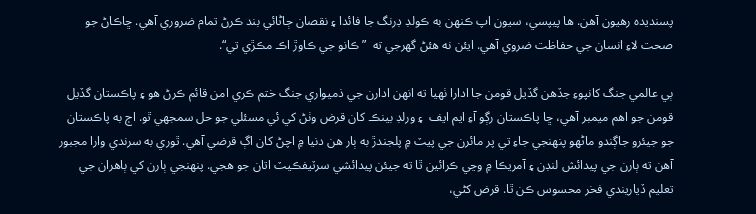پسنديده رهيون آهن. ها پيپسي، سيون اپ ڪنهن به ڪولڊ ڊرنگ جا فائدا ۽ نقصان ڄاڻائي بند ڪرڻ تمام ضروري آهي. ڇاڪاڻ جو صحت لاءِ انسان جي حفاظت ضروي آهي. ايئن نه هئڻ گهرجي ته  ”ڪانو جي ڪاوڙ اڪ مڪڙي تي“.

ٻي عالمي جنگ کانپوءِ جڏهن گڏيل قومن جا ادارا ٺهيا ته انهن ادارن جي ذميواري جنگ ختم ڪري امن قائم ڪرڻ هو ۽ پاڪستان گڏيل قومن جو اهم ميمبر آهي، ڇا پاڪستان رڳو آءِ ايم ايف  ۽ ورلڊ بينڪ کان قرض وٺڻ کي ئي مسئلي جو حل سمجهي ٿو. اڄ به پاڪستان جو جيئرو جاڳندو ماڻهو پنهنجي جاءِ تي پر مائرن جي پيٽ ۾ پلجندڙ به ٻار هن دنيا ۾ اچڻ کان اڳ قرضي آهي. ٿوري به سرندي وارا مجبور آهن ته ٻارن جي پيدائش لنڊن ۽ آمريڪا ۾ وڃي ڪرائين ٿا ته جيئن پيدائشي سرٽيفڪيٽ اتان جو هجي. پنهنجي ٻارن کي ٻاهران جي تعليم ڏياريندي فخر محسوس ڪن ٿا. قرض کڻي،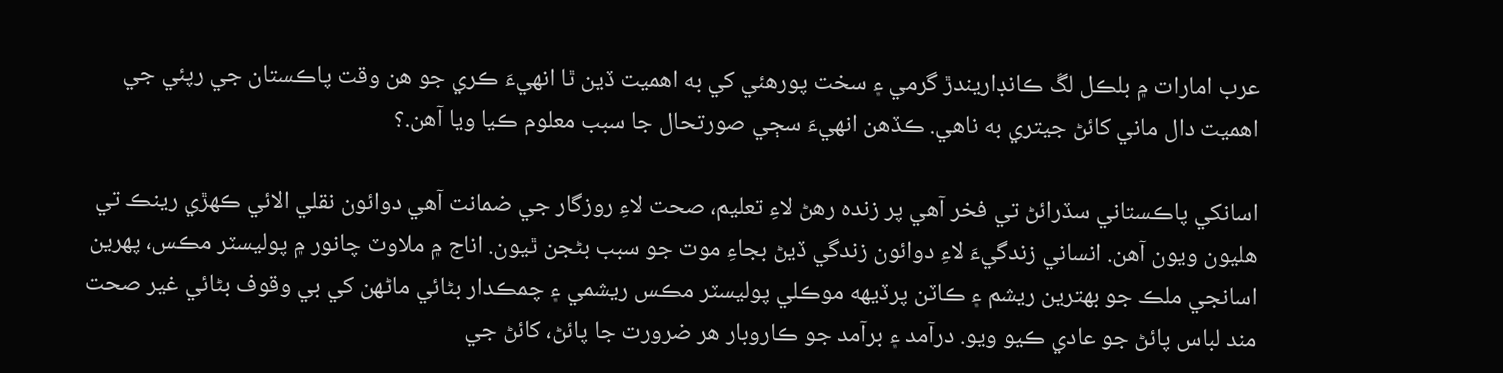عرب امارات ۾ بلڪل لڱ ڪانڊاريندڙ گرمي ۽ سخت پورهئي کي به اهميت ڏين ٿا انهيءَ ڪري جو هن وقت پاڪستان جي رپئي جي اهميت دال ماني کائڻ جيتري به ناهي. ڪڏهن انهيءَ سڄي صورتحال جا سبب معلوم ڪيا ويا آهن.؟

اسانکي پاڪستاني سڏرائڻ تي فخر آهي پر زنده رهڻ لاءِ تعليم، صحت لاءِ روزگار جي ضمانت آهي دوائون نقلي الائي ڪهڙي رينڪ تي هليون ويون آهن. انساني زندگيءَ لاءِ دوائون زندگي ڏيڻ بجاءِ موت جو سبب بڻجن ٿيون. اناج ۾ ملاوٽ چانور ۾ پوليسٽر مڪس، پهرين اسانجي ملڪ جو بهترين ريشم ۽ ڪاٽن پرڏيهه موڪلي پوليسٽر مڪس ريشمي ۽ چمڪدار بڻائي ماڻهن کي بي وقوف بڻائي غير صحت مند لباس پائڻ جو عادي ڪيو ويو. درآمد ۽ برآمد جو ڪاروبار هر ضرورت جا پائڻ، کائڻ جي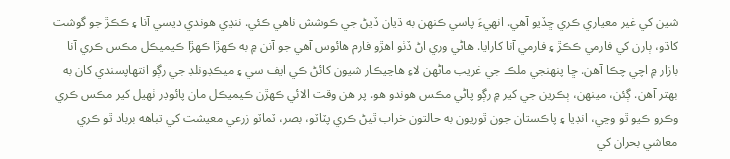شين کي غير معياري ڪري ڇڏيو آهي. انهيءَ پاسي ڪنهن به ڌيان ڏيڻ جي ڪوشش ناهي ڪئي. ننڍي هوندي ديسي آنا ۽ ڪڪڙ جو گوشت کاڌو، ٻارن کي فارمي ڪڪڙ ۽ فارمي آنا کارايا. هاڻي وري اڻ ڏٺو اهڙو فارم هائوس آهي جو آنن ۾ به ڪهڙا ڪهڙا ڪيميڪل مڪس ڪري آنا بازار ۾ اچي چڪا آهن. ڇا پنهنجي ملڪ جي غريب ماڻهن لاءِ هاڃيڪار شيون کائڻ ڪي ايف سي ۽ ميڪڊونلڊ جي رڳو انتهاپسندي کان به بهتر آهن. ڳئن، مينهن، ٻڪرين جي کير ۾ رڳو پاڻي مڪس هوندو هو. پر هن وقت الائي ڪهڙن ڪيميڪل مان پائوڊر ٺهيل کير مڪس ڪري وڪرو ڪيو ٿو وڃي، انڊيا ۽ پاڪستان جون ٿوريون به حالتون خراب ٿيڻ ڪري پٽاٽو، بصر، ٽماٽو زرعي معيشت کي تباهه برباد ٿو ڪري معاشي بحران کي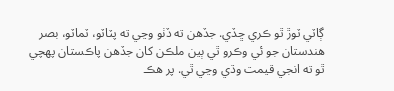ڳاٽي ٽوڙ ٿو ڪري ڇڏي. جڏهن ته ڏٺو وڃي ته پٽاٽو، ٽماٽو، بصر هندستان جو ئي وڪرو ٿي ٻين ملڪن کان جڏهن پاڪستان پهچي ٿو ته انجي قيمت وڌي وڃي ٿي. پر هڪ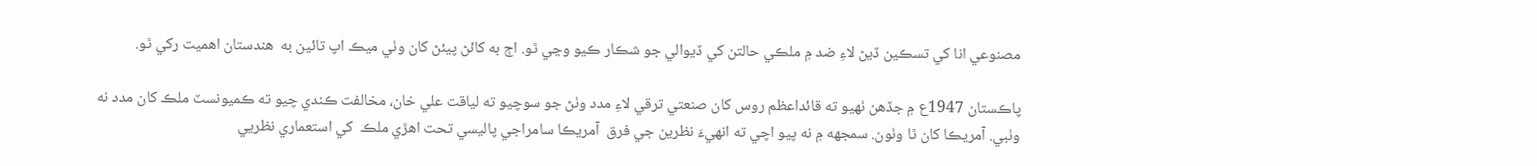مصنوعي انا کي تسڪين ڏيڻ لاءِ ضد ۾ ملڪي حالتن کي ڏيوالي جو شڪار ڪيو وڃي ٿو. اڄ به کائڻ پيئڻ کان وٺي ميڪ اپ تائين به  هندستان اهميت رکي ٿو.

پاڪستان 1947ع ۾ جڏهن ٺهيو ته قائداعظم روس کان صنعتي ترقي لاءِ مدد وٺڻ جو سوچيو ته لياقت علي خان، مخالفت ڪندي چيو ته ڪميونسٽ ملڪ کان مدد نه وٺبي. آمريڪا کان ٿا وٺون. سمجهه ۾ نه پيو اچي ته انهيءَ نظرين جي فرق  آمريڪا سامراجي پاليسي تحت اهڙي ملڪ  کي استعماري نظريي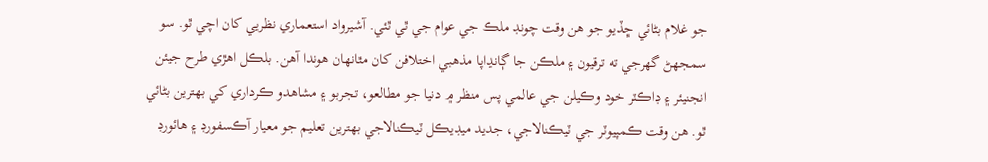جو غلام بڻائي ڇڏيو جو هن وقت چونڊ ملڪ جي عوام جي ٿي ٿئي. آشيرواد استعماري نظريي کان اچي ٿو. سو سمجهڻ گهرجي ته ترقيون ۽ ملڪن جا ڳانڍاپا مذهبي اختلافن کان مٿانهان هوندا آهن. بلڪل اهڙي طرح جيئن انجنيئر ۽ ڊاڪٽر خود وڪيلن جي عالمي پس منظر ۾ دنيا جو مطالعو، تجربو ۽ مشاهدو ڪرداري کي بهترين بڻائي ٿو. هن وقت ڪمپيوٽر جي ٽيڪنالاجي، جديد ميڊيڪل ٽيڪنالاجي بهترين تعليم جو معيار آڪسفورڊ ۽ هائورڊ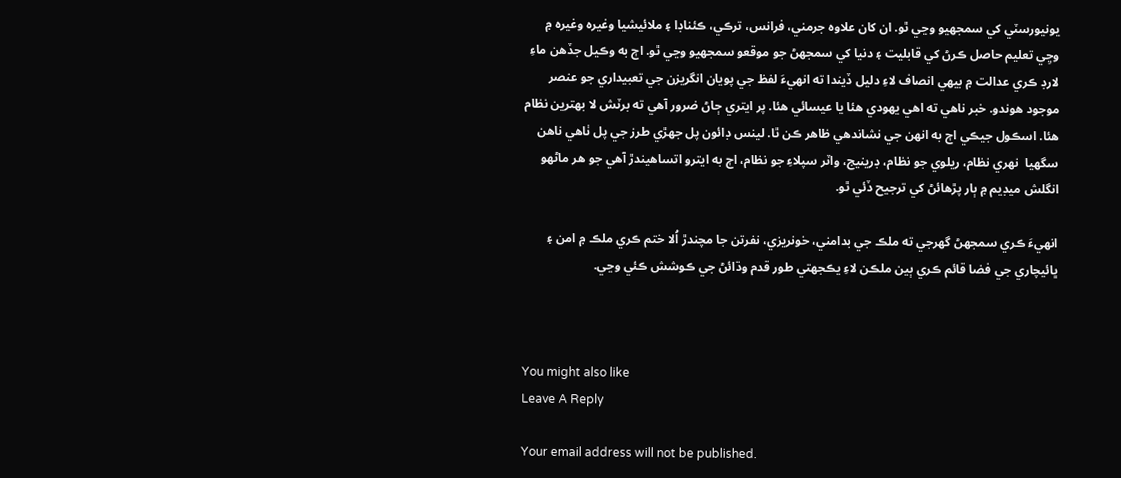يونيورسٽي کي سمجهيو وڃي ٿو. ان کان علاوه جرمني، فرانس، ترڪي، ڪئناڊا ۽ ملائيشيا وغيره وغيره ۾ وڃِي تعليم حاصل ڪرڻ کي قابليت ۽ دنيا کي سمجهڻ جو موقعو سمجهيو وڃي ٿو. اڄ به وڪيل جڏهن ماءِ لارڊ ڪري عدالت ۾ بيهي انصاف لاءِ دليل ڏيندا ته انهيءَ لفظ جي پويان انگريزن جي تعبيداري جو عنصر موجود هوندو. خبر ناهي ته اهي يهودي هئا يا عيسائي هئا. پر ايتري ڄاڻ ضرور آهي ته برٽش لا بهترين نظام هئا. اسڪول جيڪي اڄ به انهن جي نشاندهي ظاهر ڪن ٿا. لينس ڊائون پل جهڙي طرز جي پل ٺاهي ناهن  سگهيا  نهري نظام، ريلوي جو نظام، ڊرينيج، واٽر سپلاءِ جو نظام، اڄ به ايترو اتساهيندڙ آهي جو هر ماڻهو انگلش ميڊيم ۾ ٻار پڙهائڻ کي ترجيح ڏئي ٿو.

انهيءَ ڪري سمجهڻ گهرجي ته ملڪ جي بدامني، خونريزي، نفرتن جا مچندڙ اُلا ختم ڪري ملڪ ۾ امن ۽ ڀائيچاري جي فضا قائم ڪري ٻين ملڪن لاءِ يڪجهتي طور قدم وڌائڻ جي ڪوشش ڪئي وڃي.



You might also like
Leave A Reply

Your email address will not be published.